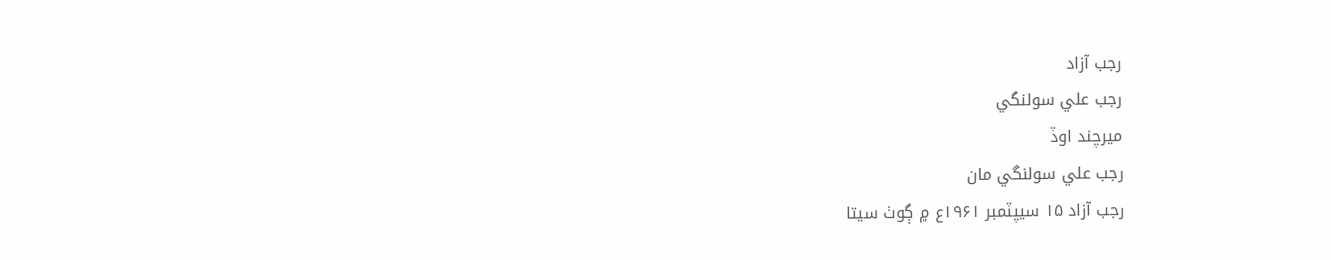رجب آزاد
رجب علي سولنگي
ميرچند اوڏ
رجب علي سولنگي مان
رجب آزاد ۱۵ سيپٽمبر ۱۹۶۱ع ۾ ڳوٺ سيتا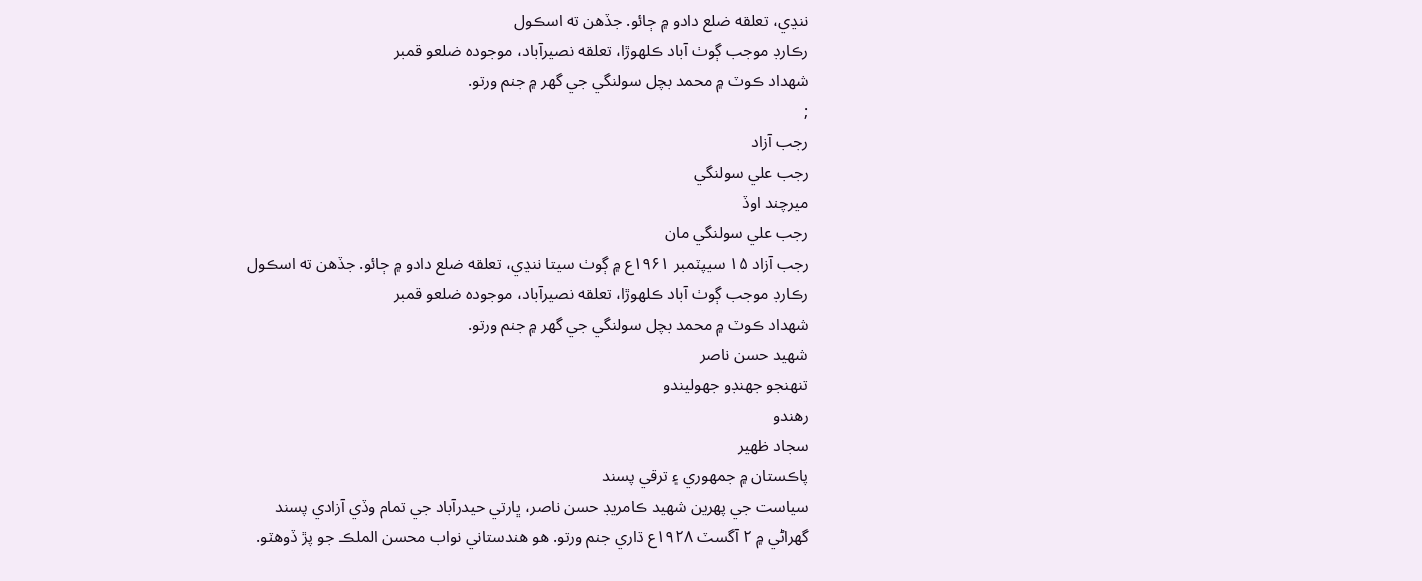ننڍي، تعلقه ضلع دادو ۾ ڄائو. جڏهن ته اسڪول
رڪارڊ موجب ڳوٺ آباد ڪلھوڙا، تعلقه نصيرآباد، موجوده ضلعو قمبر
شهداد ڪوٽ ۾ محمد بچل سولنگي جي گهر ۾ جنم ورتو.
;
رجب آزاد
رجب علي سولنگي
ميرچند اوڏ
رجب علي سولنگي مان
رجب آزاد ۱۵ سيپٽمبر ۱۹۶۱ع ۾ ڳوٺ سيتا ننڍي، تعلقه ضلع دادو ۾ ڄائو. جڏهن ته اسڪول
رڪارڊ موجب ڳوٺ آباد ڪلھوڙا، تعلقه نصيرآباد، موجوده ضلعو قمبر
شهداد ڪوٽ ۾ محمد بچل سولنگي جي گهر ۾ جنم ورتو.
شهيد حسن ناصر
تنهنجو جهنڊو جهوليندو
رهندو
سجاد ظهير
پاڪستان ۾ جمهوري ۽ ترقي پسند
سياست جي پهرين شهيد ڪامريڊ حسن ناصر، ڀارتي حيدرآباد جي تمام وڏي آزادي پسند
گهراڻي ۾ ۲ آگسٽ ۱۹۲۸ع ڌاري جنم ورتو. هو هندستاني نواب محسن الملڪ جو پڙ ڏوهٽو.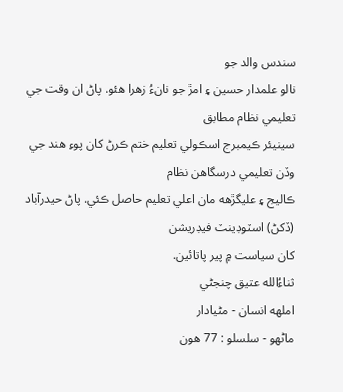سندس والد جو
نالو علمدار حسين ۽ امڙ جو نانءُ زهرا هئو. پاڻ ان وقت جي تعليمي نظام مطابق
سينيئر ڪيمبرج اسڪولي تعليم ختم ڪرڻ کان پوءِ هند جي وڏن تعليمي درسگاهن نظام
ڪاليج ۽ عليگڙهه مان اعلي تعليم حاصل ڪئي. پاڻ حيدرآباد (ڏکڻ) اسٽوڊينٽ فيڊريشن
کان سياست ۾ پير پاتائين.
ثناءُالله عتيق چنجڻي
املهه انسان - مڻيادار
ماڻهو - سلسلو : 77 هون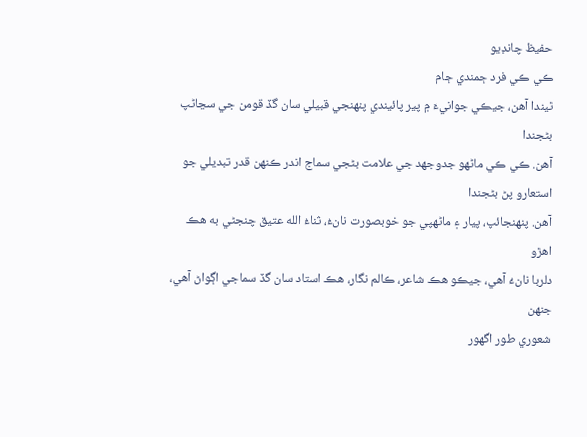حفيظ چانڊيو
ڪي ڪي فرد ڄمندي ڄام
ٿيندا آهن، جيڪي جوانيءَ ۾ پير پائيندي پنهنجي قبيلي سان گڏ قومن جي سڃاڻپ بڻجندا
آهن. ڪي ڪي ماڻهو جدوجهد جي علامت بڻجي سماج اندر ڪنهن قدر تبديلي جو استعارو پڻ بڻجندا
آهن. پنهنجائپ، پيار ۽ ماڻهپي جو خوبصورت نانءُ، ثناءُ الله عتيق چنجڻي به هڪ اهڙو
دلربا نانءُ آهي، جيڪو هڪ شاعر، ڪالم نگار، هڪ استاد سان گڏ سماجي اڳواڻ آهي، جنهن
شعوري طور اگهور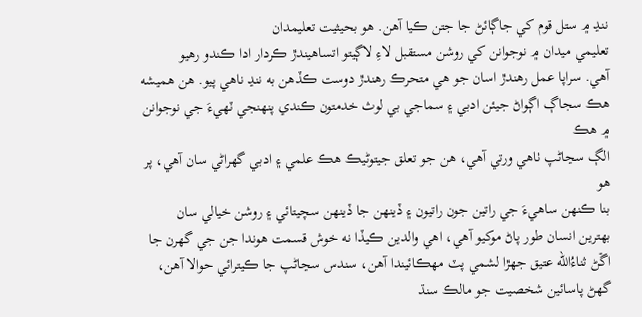ننڍ ۾ ستل قوم کي جاڳائڻ جا جتن ڪيا آهن. هو بحيثيت تعليمدان
تعليمي ميدان ۾ نوجوانن کي روشن مستقبل لاءِ لاڳيتو اتساهيندڙ ڪردار ادا ڪندو رهيو
آهي. سراپا عمل رهندڙ اسان جو هي متحرڪ رهندڙ دوست ڪڏهن به ننڍ ناهي پيو. هن هميشه
هڪ سجاڳ اڳواڻ جيئن ادبي ۽ سماجي بي لوث خدمتون ڪندي پنهنجي ٽهيءَ جي نوجوانن ۾ هڪ
الڳ سڃاڻپ ٺاهي ورتي آهي، هن جو تعلق جيتوڻيڪ هڪ علمي ۽ ادبي گهراڻي سان آهي، پر هو
بنا ڪنهن ساهيءَ جي راتين جون راتيون ۽ ڏينهن جا ڏينهن سچيتائي ۽ روشن خيالي سان
بهترين انسان طور پاڻ موکيو آهي، اهي والدين ڪيڏا نه خوش قسمت هوندا جن جي گهرن جا
اڱڻ ثناءُالله عتيق جهڙا لشمي پٽ مهڪائيندا آهن، سندس سڃاڻپ جا ڪيترائي حوالا آهن،
گهڻ پاسائين شخصيت جو مالڪ سنڌ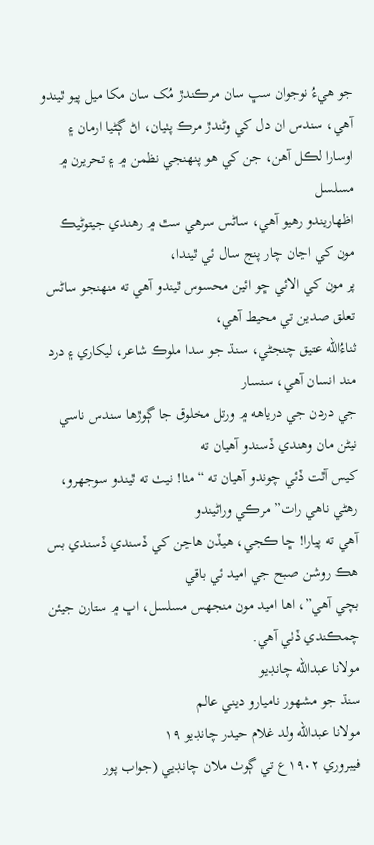جو هيءُ نوجوان سڀ سان مرڪندڙ مُک سان مکا ميل پيو ٿيندو
آهي، سندس ان دل کي وڻندڙ مرڪ پٺيان، اڻ ڳڻيا ارمان ۽ اوسارا لڪل آهن، جن کي هو پنهنجي نظمن ۾ ۽ تحريرن ۾ مسلسل
اظهاريندو رهيو آهي، ساڻس سرهي سٿ ۾ رهندي جيتوڻيڪ مون کي اڃان چار پنج سال ئي ٿيندا،
پر مون کي الائي ڇو ائين محسوس ٿيندو آهي ته منهنجو ساڻس تعلق صدين تي محيط آهي،
ثناءُالله عتيق چنجڻي، سنڌ جو سدا ملوڪ شاعر، ليکاري ۽ درد مند انسان آهي، سنسار
جي دردن جي درياهه ۾ ورتل مخلوق جا ڳوڙها سندس ناسي نيڻن مان وهندي ڏسندو آهيان ته
کيس آٿت ڏئي چوندو آهيان ته “مٺا! نيٺ ته ٿيندو سوجهرو، رهڻي ناهي رات” مرڪي وراڻيندو
آهي ته پيارا! ڇا ڪجي، هيڏن هاڃن کي ڏسندي ڏسندي بس هڪ روشن صبح جي اميد ئي باقي
بچي آهي”، اها اميد مون منجهس مسلسل، اڀ ۾ ستارن جيئن چمڪندي ڏٺي آهي.
مولانا عبدالله چانڊيو
سنڌ جو مشهور ناميارو ديني عالم
مولانا عبدالله ولد غلام حيدر چانڊيو ۱۹
فيبروري ۱۹۰۲ع تي ڳوٺ ملان چانڊيي (جواب پور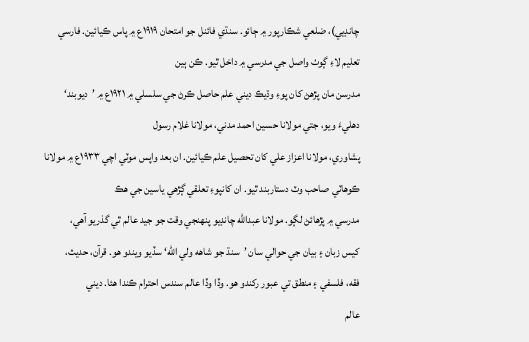چانڊيي)، ضلعي شڪارپور ۾ ڄائو. سنڌي فائنل جو امتحان ۱۹۱۹ع ۾ پاس ڪيائين. فارسي تعليم لاءِ ڳوٺ واصل جي مدرسي ۾ داخل ٿيو. ڪن ٻين
مدرسن مان پڙهڻ کان پوءِ وڌيڪ ديني علم حاصل ڪرڻ جي سلسلي ۾ ۱۹۲۱ع ۾ ’ديوبند‘ دهليءَ ويو، جتي مولانا حسين احمد مدني، مولانا غلام رسول
پشاوري، مولانا اعزاز علي کان تحصيل علم ڪيائين. ان بعد واپس موٽي اچي ۱۹۳۳ع ۾ مولانا ڪوهاٽي صاحب وٽ دستاربند ٿيو. ان کانپوءِ تعلقي ڳڙهي ياسين جي هڪ
مدرسي ۾ پڙهائڻ لڳو. مولانا عبدالله چانڊيو پنهنجي وقت جو جيد عالم ٿي گذريو آهي،
کيس زبان ۽ بيان جي حوالي سان ’سنڌ جو شاهه ولي الله‘ سڏيو ويندو هو. قرآن، حديث،
فقه، فلسفي ۽ منطق تي عبور رکندو هو. وڏا وڏا عالم سندس احترام ڪندا هئا. ديني
عالم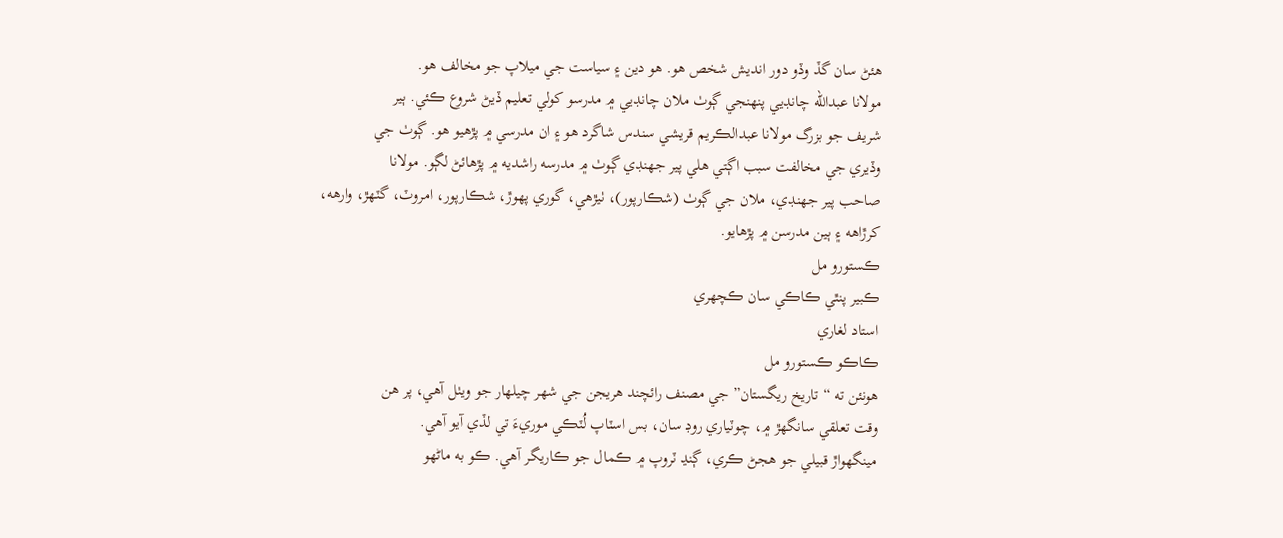هئڻ سان گڏ وڏو دور انديش شخص هو. هو دين ۽ سياست جي ميلاپ جو مخالف هو.
مولانا عبدالله چانڊيي پنهنجي ڳوٺ ملان چانڊيي ۾ مدرسو کولي تعليم ڏيڻ شروع ڪئي. ٻير
شريف جو بزرگ مولانا عبدالڪريم قريشي سندس شاگرد هو ۽ ان مدرسي ۾ پڙهيو هو. ڳوٺ جي
وڏيري جي مخالفت سبب اڳتي هلي پير جهنڊي ڳوٺ ۾ مدرسه راشديه ۾ پڙهائڻ لڳو. مولانا
صاحب پير جهنڊي، ملان جي ڳوٺ (شڪارپور)، ٺيڙهي، گوري پهوڙ، شڪارپور، امروٽ، گٽهڙ، وارهه،
کرڙاهه ۽ ٻين مدرسن ۾ پڙهايو.
ڪستورو مل
ڪبير پنٿي ڪاڪي سان ڪچهري
استاد لغاري
ڪاڪو ڪستورو مل
هونئن ته “تاريخ ريگستان” جي مصنف رائچند هريجن جي شهر چيلهار جو ويٺل آهي، پر هن
وقت تعلقي سانگھڙ ۾، چوٽياري روڊ سان، بس اسٽاپ لُٽڪي موريءَ تي لڏي آيو آهي.
مينگھواڙ قبيلي جو هجڻ ڪري، ڳنڍ ٽروپ ۾ ڪمال جو ڪاريگر آهي. ڪو به ماڻهو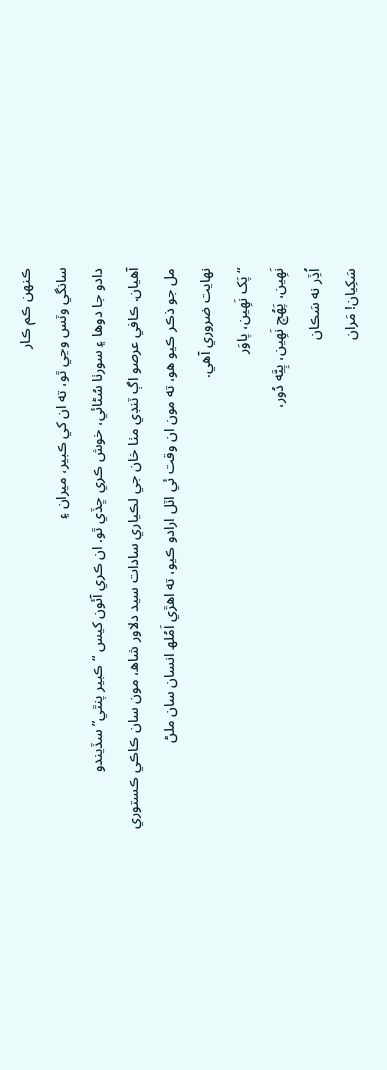ڪنهن ڪم ڪار
سانگي وٽس وڃي ٿو، ته ان کي ڪبير، ميران ۽
دادو جا دوها ۽ سورٺا سُڻائي، خوش ڪري ڇڏي ٿو. ان ڪري آئون کيس “ڪبير پنٿي” سڏيندو
آهيان. ڪافي عرصو اڳ ٽنڊي مٺا خان جي لڪياري سادات سيد دلاور شاھ، مون سان ڪاڪي ڪستوري
مل جو ذڪر ڪيو هو، ته مون ان وقت ئي اٽل ارادو ڪيو، ته اهڙي اَمُلھ انسان سان ملڻ
نهايت ضروري آهي.
“پَک نَهِين، پاوَر
نَهِين، پَهُچ نَهِين، پِيَّه دُور،
اُڏِر نه سَڪان
سَکِيان! مَران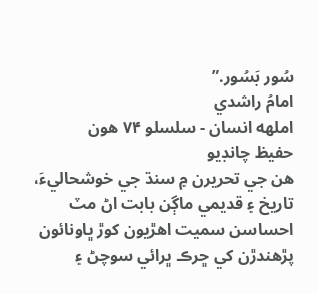سُور بَسُور.”
امامُ راشدي
املهه انسان - سلسلو ۷۴ هون
حفيظ چانڊيو
هن جي تحريرن ۾ سنڌ جي خوشحاليءَ، تاريخ ۽ قديمي ماڳن بابت اڻ مٽ احساسن سميت اهڙيون کوڙ ڀاونائون پڙهندڙن کي ڇرڪ ڀرائي سوچڻ ۽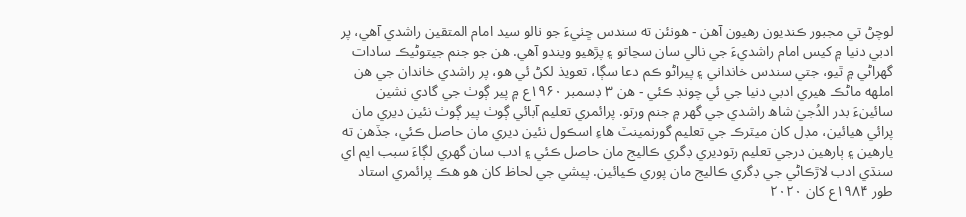لوچڻ تي مجبور ڪنديون رهيون آهن - هونئن ته سندس ڇٺيءَ جو نالو سيد امام المتقين راشدي آهي، پر ادبي دنيا ۾ کيس امام راشديءَ جي نالي سان سڃاتو ۽ پڙهيو ويندو آهي. هن جو جنم جيتوڻيڪ سادات گهراڻي ۾ ٿيو، جتي سندس خانداني ۽ پيراڻو ڪم دعا سڳا، تعويذ لکڻ ئي هو، پر راشدي خاندان جي هن املهه ماڻڪ هيري ادبي دنيا جي ئي چونڊ ڪئي - هن ۳ ڊسمبر ۱۹۶۰ع ۾ پير ڳوٺ جي گادي نشين سائينءَ بدر الدُجيٰ شاھ راشدي جي گهر ۾ جنم ورتو. پرائمري تعليم آبائي ڳوٺ پير ڳوٺ نئين ديري مان پرائي هيائين، مڊل کان ميٽرڪ جي تعليم گورنمينٽ هاءِ اسڪول نئين ديري مان حاصل ڪئي، جڏهن ته يارهين ۽ ٻارهين درجي تعليم رتوديري ڊگري ڪاليج مان حاصل ڪئي ۽ ادب سان گهري لڳاءَ سبب ايم اي سنڌي ادب لاڙڪاڻي جي ڊگري ڪاليج مان پوري ڪيائين. پيشي جي لحاظ کان هو هڪ پرائمري استاد طور ۱۹۸۴ع کان ۲۰۲۰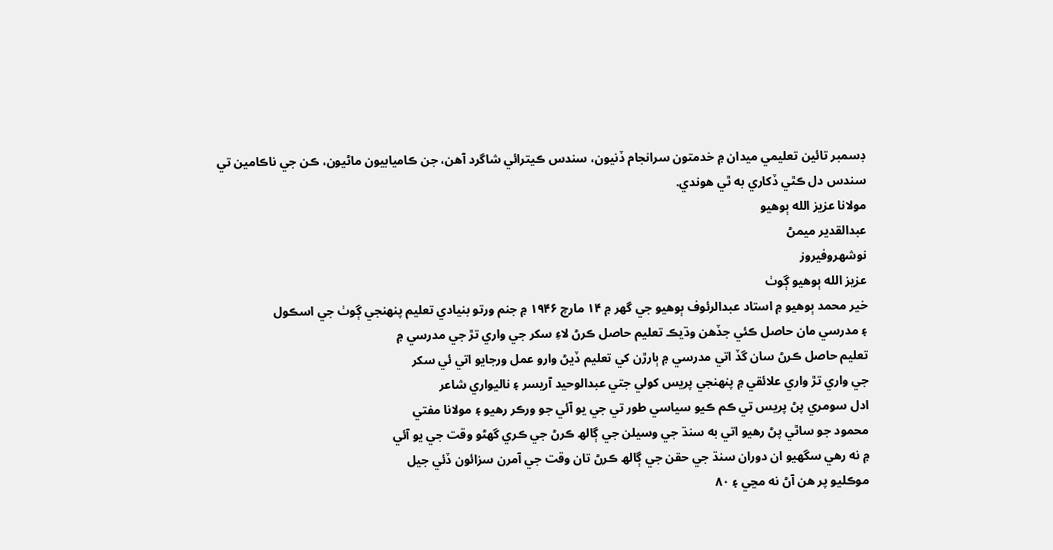ڊسمبر تائين تعليمي ميدان ۾ خدمتون سرانجام ڏنيون، سندس ڪيترائي شاگرد آهن، جن ڪاميابيون ماڻيون، ڪن جي ناڪامين تي سندس دل ڪٿي ڏکاري به ٿي هوندي.
مولانا عزيز الله ٻوھيو
عبدالقدير ميمڻ
نوشھروفيروز
عزيز الله ٻوھيو ڳوٺ
خير محمد ٻوھيو ۾ استاد عبدالرئوف ٻوھيو جي گھر ۾ ۱۴ مارچ ۱۹۴۶ ۾ جنم ورتو بنيادي تعليم پنهنجي ڳوٺ جي اسڪول
۽ مدرسي مان حاصل ڪئي جڏهن وڌيڪ تعليم حاصل ڪرڻ لاءِ سکر جي واري تڙ جي مدرسي ۾
تعليم حاصل ڪرڻ سان گڏ اتي مدرسي ۾ ٻارڙن کي تعليم ڏيڻ وارو عمل ورجايو اتي ئي سکر
جي واري تڙ واري علائقي ۾ پنهنجي پريس کولي جتي عبدالوحيد آريسر ۽ ناليواري شاعر
ادل سومري پڻ پريس تي ڪم ڪيو سياسي طور تي جي يو آئي جو ورڪر رهيو ۽ مولانا مفتي
محمود جو ساٿي پڻ رهيو اتي به سنڌ جي وسيلن جي ڳالھ ڪرڻ جي ڪري گهڻو وقت جي يو آئي
۾ نه رهي سگهيو ان دوران سنڌ جي حقن جي ڳالھ ڪرڻ تان وقت جي آمرن سزائون ڏئي جيل
موڪليو پر هن آڻ نه مڃي ۽ ۸۰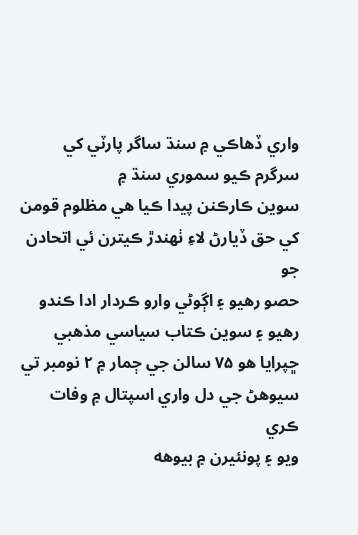واري ڏهاڪي ۾ سنڌ ساگر پارٽي کي سرگرم ڪيو سموري سنڌ ۾
سوين ڪارڪنن پيدا ڪيا هي مظلوم قومن کي حق ڏيارڻ لاءِ ٺهندڙ ڪيترن ئي اتحادن جو
حصو رهيو ۽ اڳوڻي وارو ڪردار ادا ڪندو رهيو ۽ سوين ڪتاب سياسي مذهبي ڇپرايا هو ۷۵ سالن جي ڄمار ۾ ۲ نومبر تي سيوهڻ جي دل واري اسپتال ۾ وفات ڪري
ويو ۽ پونئيرن ۾ بيوهه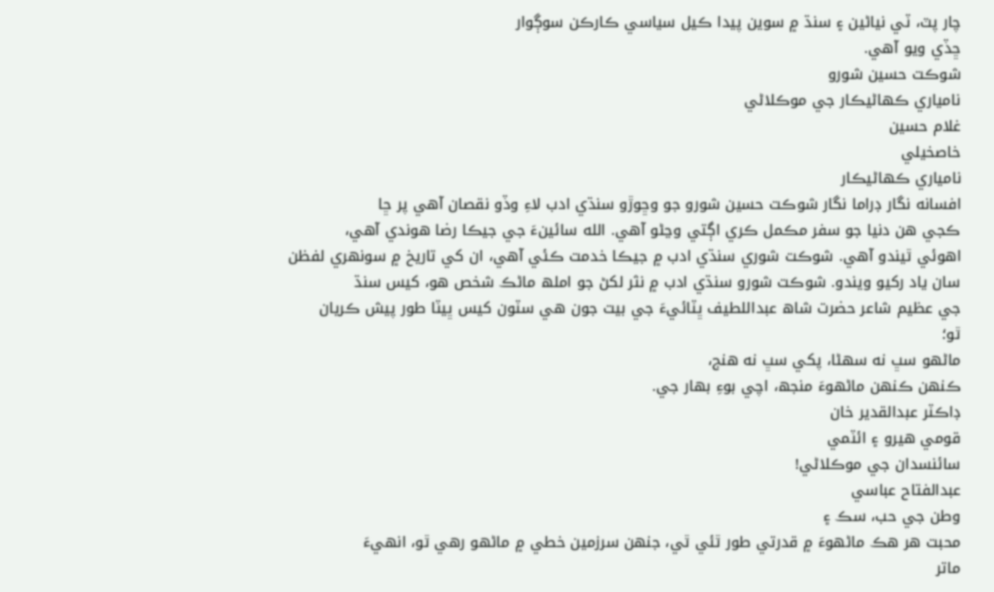چار پٽ، ٽي نياڻين ۽ سنڌ ۾ سوين پيدا ڪيل سياسي ڪارڪن سوڳوار
ڇڏي ويو آهي.
شوڪت حسين شورو
نامياري ڪھاڻيڪار جي موڪلاڻي
غلام حسين
خاصخيلي
نامياري ڪھاڻيڪار
افسانه نگار ڊراما نگار شوڪت حسين شورو جو وڇوڙو سنڌي ادب لاءِ وڏو نقصان آھي پر ڇا
ڪجي ھن دنيا جو سفر مڪمل ڪري اڳتي وڃڻو آھي. الله سائينءَ جي جيڪا رضا ھوندي آھي،
اھوئي ٿيندو آھي. شوڪت شوري سنڌي ادب ۾ جيڪا خدمت ڪئي آھي، ان کي تاريخ ۾ سونھري لفظن
سان ياد رکيو ويندو. شوڪت شورو سنڌي ادب ۾ نثر لکڻ جو املھ ماڻڪ شخص ھو، کيس سنڌ
جي عظيم شاعر حضرت شاھ عبداللطيف ڀٽائيءَ جي بيت جون ھي سٽون کيس ڀيٽا طور پيش ڪريان
ٿو؛
ماڻھو سڀ نه سھڻا، پکي سڀ نه ھنج،
ڪنھن ڪنھن ماڻھوءَ منجھ، اچي بوءِ بھار جي.
ڊاڪٽر عبدالقدير خان
قومي هيرو ۽ ائٽمي
سائنسدان جي موڪلاڻي!
عبدالفتاح عباسي
وطن جي حب، سڪ ۽
محبت هر هڪ ماڻهوءَ ۾ قدرتي طور ٿئي ٿي، جنهن سرزمين خطي ۾ ماڻهو رهي ٿو، انهيءَ
ماتر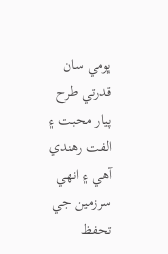ڀومي سان قدرتي طرح پيار محبت ۽ الفت رهندي آهي ۽ انهي سرزمين جي تحفظ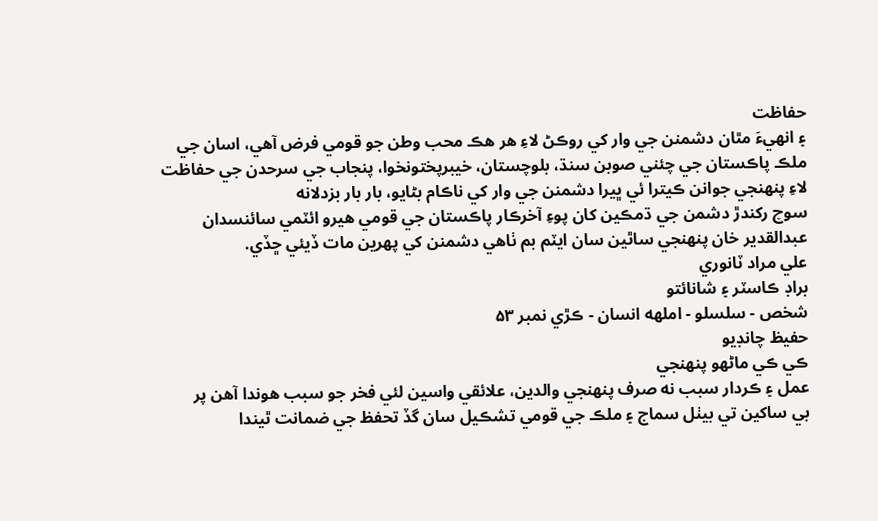حفاظت
۽ انهيءَ مٿان دشمنن جي وار کي روڪڻ لاءِ هر هڪ محب وطن جو قومي فرض آهي، اسان جي
ملڪ پاڪستان جي چئني صوبن سنڌ، بلوچستان، خيبرپختونخوا، پنجاب جي سرحدن جي حفاظت
لاءِ پنهنجي جوانن ڪيترا ئي ڀيرا دشمنن جي وار کي ناڪام بڻايو، بار بار بزدلانه
سوچ رکندڙ دشمن جي ڌمڪين کان پوءِ آخرڪار پاڪستان جي قومي هيرو ائٽمي سائنسدان
عبدالقدير خان پنهنجي ساٿين سان ايٽم بم ٺاهي دشمنن کي پهرين مات ڏيئي ڇڏي.
علي مراد ٽانوري
براڊ ڪاسٽر ۽ شانائتو
شخص - سلسلو - املهه انسان - ڪڙي نمبر ۵۳
حفيظ چانڊيو
ڪي ڪي ماڻهو پنهنجي
عمل ۽ ڪردار سبب نه صرف پنهنجي والدين، علائقي واسين لئي فخر جو سبب هوندا آهن پر
بي ساکين تي بيٺل سماج ۽ ملڪ جي قومي تشڪيل سان گڏ تحفظ جي ضمانت ٿيندا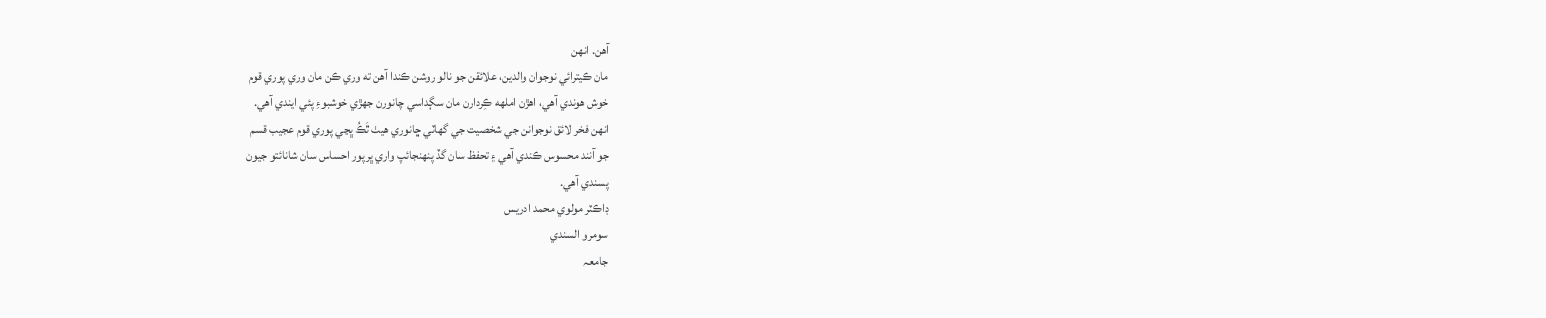آهن. انهن
مان ڪيترائي نوجوان والدين، علائقن جو نالو روشن ڪندا آهن ته وري ڪن مان وري پوري قوم
خوش هوندي آهي، اهڙن املهه ڪِردارن مان سڳداسي چانورن جهڙي خوشبوءِ پئي ايندي آهي.
انهن فخر لائق نوجوانن جي شخصيت جي گهاٽي ڇانوري هيٺ ٿَڪُ ڀڃي پوري قوم عجيب قسم
جو آنند محسوس ڪندي آهي ۽ تحفظ سان گڏ پنهنجائپ واري ڀرپور احساس سان شانائتو جيون
پسندي آهي.
ڊاڪٽر مولوي محمد ادريس
سومرو السندي
جامعہ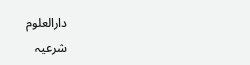دارالعلوم
شرعيہ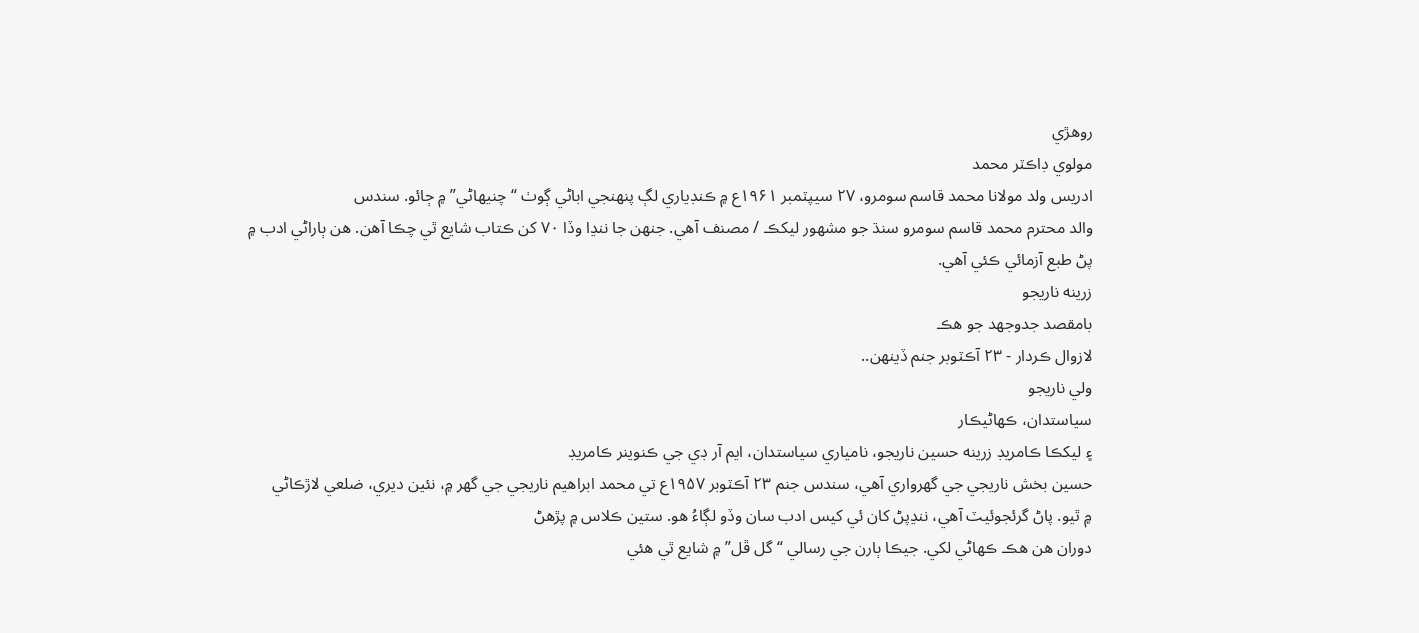روھڙي
مولوي ڊاڪٽر محمد
ادريس ولد مولانا محمد قاسم سومرو، ۲۷ سيپٽمبر ۱۹۶۱ع ۾ ڪنڊياري لڳ پنهنجي اباڻي ڳوٺ “چنيهاڻي” ۾ ڄائو. سندس
والد محترم محمد قاسم سومرو سنڌ جو مشهور ليکڪ / مصنف آهي. جنهن جا ننڍا وڏا ۷۰ کن ڪتاب شايع ٿي چڪا آهن. هن ٻاراڻي ادب ۾
پڻ طبع آزمائي ڪئي آهي.
زرينه ناريجو
بامقصد جدوجهد جو هڪ
لازوال ڪردار - ۲۳ آڪٽوبر جنم ڏينهن..
ولي ناريجو
سياستدان، ڪهاڻيڪار
۽ ليکڪا ڪامريڊ زرينه حسين ناريجو، نامياري سياستدان، ايم آر ڊي جي ڪنوينر ڪامريڊ
حسين بخش ناريجي جي گهرواري آهي، سندس جنم ۲۳ آڪٽوبر ۱۹۵۷ع تي محمد ابراهيم ناريجي جي گهر ۾، نئين ديري، ضلعي لاڙڪاڻي
۾ ٿيو. پاڻ گرئجوئيٽ آهي، ننڍپڻ کان ئي کيس ادب سان وڏو لڳاءُ هو. ستين ڪلاس ۾ پڙهڻ
دوران هن هڪ ڪهاڻي لکي. جيڪا ٻارن جي رسالي “گل ڦل” ۾ شايع ٿي هئي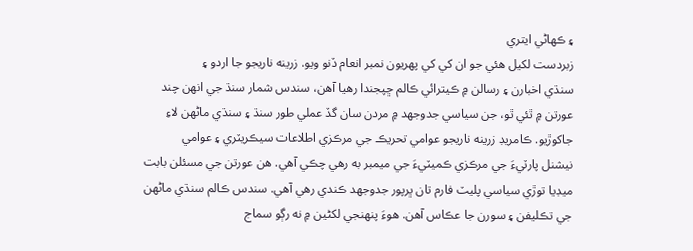۽ ڪهاڻي ايتري
زبردست لکيل هئي جو ان کي کي پهريون نمبر انعام ڏنو ويو. زرينه ناريجو جا اردو ۽
سنڌي اخبارن ۽ رسالن ۾ ڪيترائي ڪالم ڇپجندا رهيا آهن، سندس شمار سنڌ جي انهن چند
عورتن ۾ ٿئي ٿو، جن سياسي جدوجهد ۾ مردن سان گڏ عملي طور سنڌ ۽ سنڌي ماڻهن لاءِ
جاکوڙيو. ڪامريڊ زرينه ناريجو عوامي تحريڪ جي مرڪزي اطلاعات سيڪريٽري ۽ عوامي
نيشنل پارٽيءَ جي مرڪزي ڪميٽيءَ جي ميمبر به رهي چڪي آهي. هن عورتن جي مسئلن بابت
ميڊيا توڙي سياسي پليٽ فارم تان ڀرپور جدوجهد ڪندي رهي آهي. سندس ڪالم سنڌي ماڻهن
جي تڪليفن ۽ سورن جا عڪاس آهن. هوءَ پنهنجي لکڻين ۾ نه رڳو سماج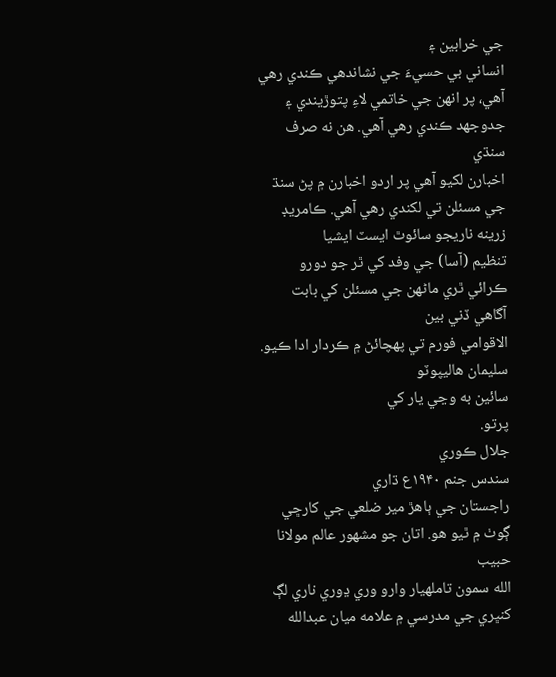جي خرابين ۽
انساني بي حسيءَ جي نشاندهي ڪندي رهي آهي، پر انهن جي خاتمي لاءِ پتوڙيندي ۽
جدوجهد ڪندي رهي آهي. هن نه صرف سنڌي
اخبارن لکيو آهي پر اردو اخبارن ۾ پڻ سنڌ جي مسئلن تي لکندي رهي آهي. ڪامريڊ زرينه ناريجو سائوٿ ايسٽ ايشيا
تنظيم (آسا) جي وفد کي ٿر جو دورو ڪرائي ٿري ماڻهن جي مسئلن کي بابت آگاهي ڏني بين
الاقوامي فورم تي پهچائڻ ۾ ڪردار ادا ڪيو.
سليمان هاليپوٽو
سائين به وڃي يار کي
پرتو.
جلال ڪوري
سندس جنم ۱۹۴۰ع ڌاري
راجستان جي ٻاهڙ مير ضلعي جي کارڇي ڳوٺ ۾ ٿيو هو. اتان جو مشھور عالم مولانا حبيب
الله سمون تاملهيار وارو وري ڍوري ناري لڳ کنڀري جي مدرسي ۾ علامه ميان عبدالله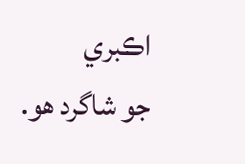اڪبري
جو شاگرد هو.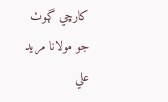کارڇي ڳوٺ جو مولانا مريد علي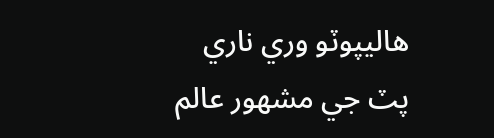هاليپوٽو وري ناري پٽ جي مشھور عالم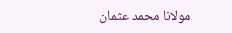مولانا محمد عثمان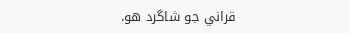قراني جو شاگرد هو.